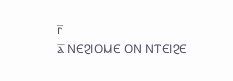ⲅ̅
ⲁ̅ ⲚⲈϨⲒⲞⲘⲈ ⲞⲚ ⲚⲦⲈⲒϨⲈ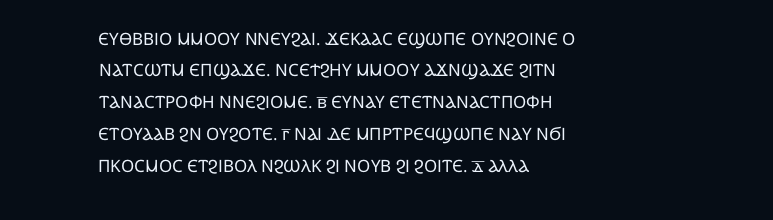ⲈⲨⲐⲂⲂⲒⲞ ⲘⲘⲞⲞⲨ ⲚⲚⲈⲨϨⲀⲒ. ϪⲈⲔⲀⲀⲤ ⲈϢⲰⲠⲈ ⲞⲨⲚϨⲞⲒⲚⲈ Ⲟ ⲚⲀⲦⲤⲰⲦⲘ ⲈⲠϢⲀϪⲈ. ⲚⲤⲈϮϨⲎⲨ ⲘⲘⲞⲞⲨ ⲀϪⲚϢⲀϪⲈ ϨⲒⲦⲚ ⲦⲀⲚⲀⲤⲦⲢⲞⲪⲎ ⲚⲚⲈϨⲒⲞⲘⲈ. ⲃ̅ ⲈⲨⲚⲀⲨ ⲈⲦⲈⲦⲚⲀⲚⲀⲤⲦⲠⲞⲪⲎ ⲈⲦⲞⲨⲀⲀⲂ ϨⲚ ⲞⲨϨⲞⲦⲈ. ⲅ̅ ⲚⲀⲒ ⲆⲈ ⲘⲠⲢⲦⲢⲈϤϢⲰⲠⲈ ⲚⲀⲨ ⲚϬⲒ ⲠⲔⲞⲤⲘⲞⲤ ⲈⲦϨⲒⲂⲞⲖ ⲚϨⲰⲖⲔ ϨⲒ ⲚⲞⲨⲂ ϨⲒ ϨⲞⲒⲦⲈ. ⲇ̅ ⲀⲖⲖⲀ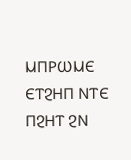ⲘⲠⲢⲰⲘⲈ ⲈⲦϨⲎⲠ ⲚⲦⲈ ⲠϨⲎⲦ ϨⲚ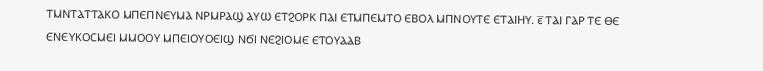ⲦⲘⲚⲦⲀⲦⲦⲀⲔⲞ ⲘⲠⲈⲠⲚⲈⲨⲘⲀ ⲚⲢⲘⲢⲀϢ ⲀⲨⲰ ⲈⲦϨⲞⲢⲔ ⲠⲀⲒ ⲈⲦⲘⲠⲈⲘⲦⲞ ⲈⲂⲞⲖ ⲘⲠⲚⲞⲨⲦⲈ ⲈⲦⲀⲒⲎⲨ. ⲉ̅ ⲦⲀⲒ ⲄⲀⲢ ⲦⲈ ⲐⲈ ⲈⲚⲈⲨⲔⲞⲤⲘⲈⲒ ⲘⲘⲞⲞⲨ ⲘⲠⲈⲒⲞⲨⲞⲈⲒϢ ⲚϬⲒ ⲚⲈϨⲒⲞⲘⲈ ⲈⲦⲞⲨⲀⲀⲂ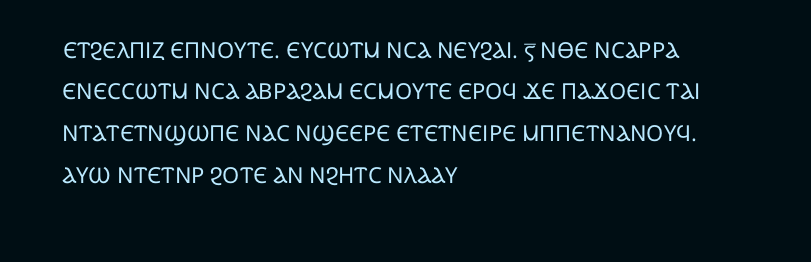ⲈⲦϨⲈⲖⲠⲒⲌ ⲈⲠⲚⲞⲨⲦⲈ. ⲈⲨⲤⲰⲦⲘ ⲚⲤⲀ ⲚⲈⲨϨⲀⲒ. ⲋ̅ ⲚⲐⲈ ⲚⲤⲀⲢⲢⲀ ⲈⲚⲈⲤⲤⲰⲦⲘ ⲚⲤⲀ ⲀⲂⲢⲀϨⲀⲘ ⲈⲤⲘⲞⲨⲦⲈ ⲈⲢⲞϤ ϪⲈ ⲠⲀϪⲞⲈⲒⲤ ⲦⲀⲒ ⲚⲦⲀⲦⲈⲦⲚϢⲰⲠⲈ ⲚⲀⲤ ⲚϢⲈⲈⲢⲈ ⲈⲦⲈⲦⲚⲈⲒⲢⲈ ⲘⲠⲠⲈⲦⲚⲀⲚⲞⲨϤ. ⲀⲨⲰ ⲚⲦⲈⲦⲚⲢ ϨⲞⲦⲈ ⲀⲚ ⲚϨⲎⲦⲤ ⲚⲖⲀⲀⲨ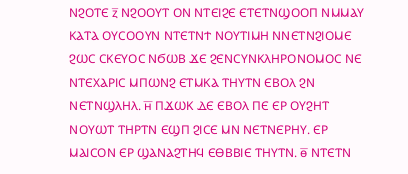ⲚϨⲞⲦⲈ ⲍ̅ ⲚϨⲞⲞⲨⲦ ⲞⲚ ⲚⲦⲈⲒϨⲈ ⲈⲦⲈⲦⲚϢⲞⲞⲠ ⲚⲘⲘⲀⲨ ⲔⲀⲦⲀ ⲞⲨⲤⲞⲞⲨⲚ ⲚⲦⲈⲦⲚϮ ⲚⲞⲨⲦⲒⲘⲎ ⲚⲚⲈⲦⲚϨⲒⲞⲘⲈ ϨⲰⲤ ⲤⲔⲈⲨⲞⲤ ⲚϬⲰⲂ ϪⲈ ϨⲈⲚⲤⲨⲚⲔⲖⲎⲢⲞⲚⲞⲘⲞⲤ ⲚⲈ ⲚⲦⲈⲬⲀⲢⲒⲤ ⲘⲠⲰⲚϨ ⲈⲦⲘⲔⲀ ⲦⲎⲨⲦⲚ ⲈⲂⲞⲖ ϨⲚ ⲚⲈⲦⲚϢⲖⲎⲖ. ⲏ̅ ⲠϪⲰⲔ ⲆⲈ ⲈⲂⲞⲖ ⲠⲈ ⲈⲢ ⲞⲨϨⲎⲦ ⲚⲞⲨⲰⲦ ⲦⲎⲢⲦⲚ ⲈϢⲠ ϨⲒⲤⲈ ⲘⲚ ⲚⲈⲦⲚⲈⲢⲎⲨ. ⲈⲢ ⲘⲀⲒⲤⲞⲚ ⲈⲢ ϢⲀⲚⲀϨⲦⲎϤ ⲈⲐⲂⲂⲒⲈ ⲦⲎⲨⲦⲚ. ⲑ̅ ⲚⲦⲈⲦⲚ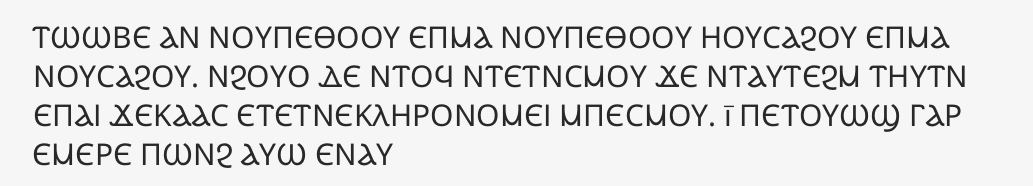ⲦⲰⲰⲂⲈ ⲀⲚ ⲚⲞⲨⲠⲈⲐⲞⲞⲨ ⲈⲠⲘⲀ ⲚⲞⲨⲠⲈⲐⲞⲞⲨ ⲎⲞⲨⲤⲀϨⲞⲨ ⲈⲠⲘⲀ ⲚⲞⲨⲤⲀϨⲞⲨ. ⲚϨⲞⲨⲞ ⲆⲈ ⲚⲦⲞϤ ⲚⲦⲈⲦⲚⲤⲘⲞⲨ ϪⲈ ⲚⲦⲀⲨⲦⲈϨⲘ ⲦⲎⲨⲦⲚ ⲈⲠⲀⲒ ϪⲈⲔⲀⲀⲤ ⲈⲦⲈⲦⲚⲈⲔⲖⲎⲢⲞⲚⲞⲘⲈⲒ ⲘⲠⲈⲤⲘⲞⲨ. ⲓ̅ ⲠⲈⲦⲞⲨⲰϢ ⲄⲀⲢ ⲈⲘⲈⲢⲈ ⲠⲰⲚϨ ⲀⲨⲰ ⲈⲚⲀⲨ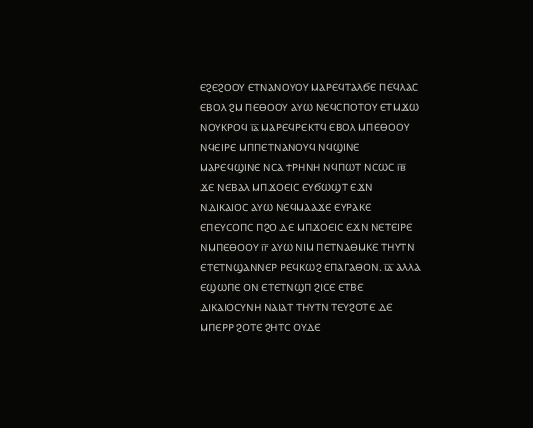ⲈϨⲈϨⲞⲞⲨ ⲈⲦⲚⲀⲚⲞⲨⲞⲨ ⲘⲀⲢⲈϤⲦⲀⲖϬⲈ ⲠⲈϤⲖⲀⲤ ⲈⲂⲞⲖ ϨⲘ ⲠⲈⲐⲞⲞⲨ ⲀⲨⲰ ⲚⲈϤⲤⲠⲞⲦⲞⲨ ⲈⲦⲘϪⲰ ⲚⲞⲨⲔⲢⲞϤ ⲓ̅ⲁ̅ ⲘⲀⲢⲈϤⲢⲈⲔⲦϤ ⲈⲂⲞⲖ ⲘⲠⲈⲐⲞⲞⲨ ⲚϤⲈⲒⲢⲈ ⲘⲠⲠⲈⲦⲚⲀⲚⲞⲨϤ ⲚϤϢⲒⲚⲈ ⲘⲀⲢⲈϤϢⲒⲚⲈ ⲚⲤⲀ ϮⲢⲎⲚⲎ ⲚϤⲠⲰⲦ ⲚⲤⲰⲤ ⲓ̅ⲃ̅ ϪⲈ ⲚⲈⲂⲀⲖ ⲘⲠϪⲞⲈⲒⲤ ⲈⲨϬⲰϢⲦ ⲈϪⲚ ⲚⲆⲒⲔⲀⲒⲞⲤ ⲀⲨⲰ ⲚⲈϤⲘⲀⲀϪⲈ ⲈⲨⲢⲀⲔⲈ ⲈⲠⲈⲨⲤⲞⲠⲤ ⲠϨⲞ ⲆⲈ ⲘⲠϪⲞⲈⲒⲤ ⲈϪⲚ ⲚⲈⲦⲈⲒⲢⲈ ⲚⲘⲠⲈⲐⲞⲞⲨ ⲓ̅ⲅ̅ ⲀⲨⲰ ⲚⲒⲘ ⲠⲈⲦⲚⲀⲐⲘⲔⲈ ⲦⲎⲨⲦⲚ ⲈⲦⲈⲦⲚϢⲀⲚⲚⲈⲢ ⲢⲈϤⲔⲰϨ ⲈⲠⲀⲄⲀⲐⲞⲚ. ⲓ̅ⲇ̅ ⲀⲖⲖⲀ ⲈϢⲰⲠⲈ ⲞⲚ ⲈⲦⲈⲦⲚϢⲠ ϨⲒⲤⲈ ⲈⲦⲂⲈ ⲆⲒⲔⲀⲒⲞⲤⲨⲚⲎ ⲚⲀⲒⲀⲦ ⲦⲎⲨⲦⲚ ⲦⲈⲨϨⲞⲦⲈ ⲆⲈ ⲘⲠⲈⲢⲢ ϨⲞⲦⲈ ϨⲎⲦⲤ ⲞⲨⲆⲈ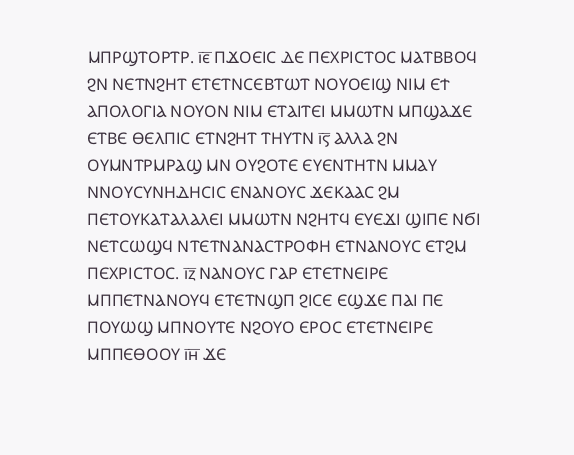ⲘⲠⲢϢⲦⲞⲢⲦⲢ. ⲓ̅ⲉ̅ ⲠϪⲞⲈⲒⲤ ⲆⲈ ⲠⲈⲬⲢⲒⲤⲦⲞⲤ ⲘⲀⲦⲂⲂⲞϤ ϨⲚ ⲚⲈⲦⲚϨⲎⲦ ⲈⲦⲈⲦⲚⲤⲈⲂⲦⲰⲦ ⲚⲞⲨⲞⲈⲒϢ ⲚⲒⲘ ⲈϮ ⲀⲠⲞⲖⲞⲄⲒⲀ ⲚⲞⲨⲞⲚ ⲚⲒⲘ ⲈⲦⲀⲒⲦⲈⲒ ⲘⲘⲰⲦⲚ ⲘⲠϢⲀϪⲈ ⲈⲦⲂⲈ ⲐⲈⲖⲠⲒⲤ ⲈⲦⲚϨⲎⲦ ⲦⲎⲨⲦⲚ ⲓ̅ⲋ̅ ⲀⲖⲖⲀ ϨⲚ ⲞⲨⲘⲚⲦⲢⲘⲢⲀϢ ⲘⲚ ⲞⲨϨⲞⲦⲈ ⲈⲨⲈⲚⲦⲎⲦⲚ ⲘⲘⲀⲨ ⲚⲚⲞⲨⲤⲨⲚⲎⲆⲎⲤⲒⲤ ⲈⲚⲀⲚⲞⲨⲤ ϪⲈⲔⲀⲀⲤ ϨⲘ ⲠⲈⲦⲞⲨⲔⲀⲦⲀⲖⲀⲖⲈⲒ ⲘⲘⲰⲦⲚ ⲚϨⲎⲦϤ ⲈⲨⲈϪⲒ ϢⲒⲠⲈ ⲚϬⲒ ⲚⲈⲦⲤⲰϢϤ ⲚⲦⲈⲦⲚⲀⲚⲀⲤⲦⲢⲞⲪⲎ ⲈⲦⲚⲀⲚⲞⲨⲤ ⲈⲦϨⲘ ⲠⲈⲬⲢⲒⲤⲦⲞⲤ. ⲓ̅ⲍ̅ ⲚⲀⲚⲞⲨⲤ ⲄⲀⲢ ⲈⲦⲈⲦⲚⲈⲒⲢⲈ ⲘⲠⲠⲈⲦⲚⲀⲚⲞⲨϤ ⲈⲦⲈⲦⲚϢⲠ ϨⲒⲤⲈ ⲈϢϪⲈ ⲠⲀⲒ ⲠⲈ ⲠⲞⲨⲰϢ ⲘⲠⲚⲞⲨⲦⲈ ⲚϨⲞⲨⲞ ⲈⲢⲞⲤ ⲈⲦⲈⲦⲚⲈⲒⲢⲈ ⲘⲠⲠⲈⲐⲞⲞⲨ ⲓ̅ⲏ̅ ϪⲈ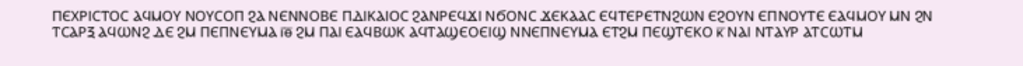ⲠⲈⲬⲢⲒⲤⲦⲞⲤ ⲀϤⲘⲞⲨ ⲚⲞⲨⲤⲞⲠ ϨⲀ ⲚⲈⲚⲚⲞⲂⲈ ⲠⲆⲒⲔⲀⲒⲞⲤ ϨⲀⲚⲢⲈϤϪⲒ ⲚϬⲞⲚⲤ ϪⲈⲔⲀⲀⲤ ⲈϤⲦⲈⲢⲈⲦⲚϨⲰⲚ ⲈϨⲞⲨⲚ ⲈⲠⲚⲞⲨⲦⲈ ⲈⲀϤⲘⲞⲨ ⲘⲚ ϨⲚ ⲦⲤⲀⲢⲜ ⲀϤⲰⲚϨ ⲆⲈ ϨⲘ ⲠⲈⲠⲚⲈⲨⲘⲀ ⲓ̅ⲑ̅ ϨⲘ ⲠⲀⲒ ⲈⲀϤⲂⲰⲔ ⲀϤⲦⲀϢⲈⲞⲈⲒϢ ⲚⲚⲈⲠⲚⲈⲨⲘⲀ ⲈⲦϨⲘ ⲠⲈϢⲦⲈⲔⲞ ⲕ̅ ⲚⲀⲒ ⲚⲦⲀⲨⲢ ⲀⲦⲤⲰⲦⲘ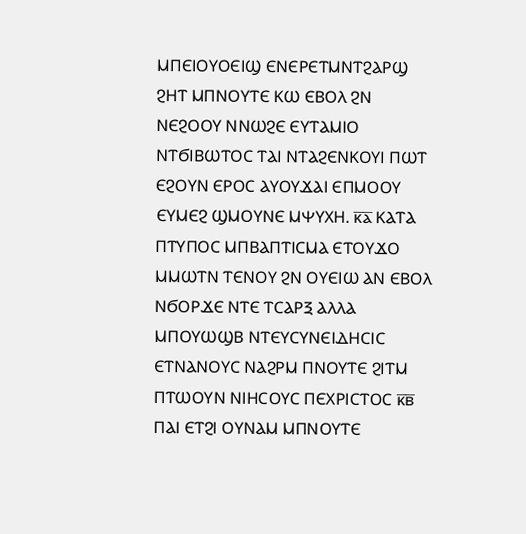ⲘⲠⲈⲒⲞⲨⲞⲈⲒϢ ⲈⲚⲈⲢⲈⲦⲘⲚⲦϨⲀⲢϢ ϨⲎⲦ ⲘⲠⲚⲞⲨⲦⲈ ⲔⲰ ⲈⲂⲞⲖ ϨⲚ ⲚⲈϨⲞⲞⲨ ⲚⲚⲰϨⲈ ⲈⲨⲦⲀⲘⲒⲞ ⲚⲦϬⲒⲂⲰⲦⲞⲤ ⲦⲀⲒ ⲚⲦⲀϨⲈⲚⲔⲞⲨⲒ ⲠⲰⲦ ⲈϨⲞⲨⲚ ⲈⲢⲞⲤ ⲀⲨⲞⲨϪⲀⲒ ⲈⲠⲘⲞⲞⲨ ⲈⲨⲘⲈϨ ϢⲘⲞⲨⲚⲈ ⲘⲮⲨⲬⲎ. ⲕ̅ⲁ̅ ⲔⲀⲦⲀ ⲠⲦⲨⲠⲞⲤ ⲘⲠⲂⲀⲠⲦⲒⲤⲘⲀ ⲈⲦⲞⲨϪⲞ ⲘⲘⲰⲦⲚ ⲦⲈⲚⲞⲨ ϨⲚ ⲞⲨⲈⲒⲰ ⲀⲚ ⲈⲂⲞⲖ ⲚϬⲞⲢϪⲈ ⲚⲦⲈ ⲦⲤⲀⲢⲜ ⲀⲖⲖⲀ ⲘⲠⲞⲨⲰϢⲂ ⲚⲦⲈⲨⲤⲨⲚⲈⲒⲆⲎⲤⲒⲤ ⲈⲦⲚⲀⲚⲞⲨⲤ ⲚⲀϨⲢⲘ ⲠⲚⲞⲨⲦⲈ ϨⲒⲦⲘ ⲠⲦⲰⲞⲨⲚ ⲚⲒⲎⲤⲞⲨⲤ ⲠⲈⲬⲢⲒⲤⲦⲞⲤ ⲕ̅ⲃ̅ ⲠⲀⲒ ⲈⲦϨⲒ ⲞⲨⲚⲀⲘ ⲘⲠⲚⲞⲨⲦⲈ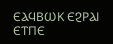ⲈⲀϤⲂⲰⲔ ⲈϨⲢⲀⲒ ⲈⲦⲠⲈ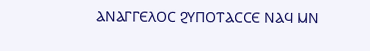ⲀⲚⲀⲄⲄⲈⲖⲞⲤ ϨⲨⲠⲞⲦⲀⲤⲤⲈ ⲚⲀϤ ⲘⲚ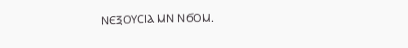ⲚⲈⲜⲞⲨⲤⲒⲀ ⲘⲚ ⲚϬⲞⲘ.